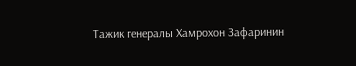Тажик генералы Хамрохон Зафаринин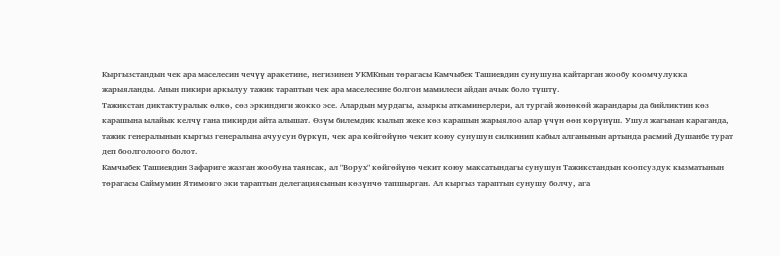Кыргызстандын чек ара маселесин чечүү аракетине, негизинен УКМКнын төрагасы Камчыбек Ташиевдин сунушуна кайтарган жообу коомчулукка жарыяланды. Анын пикири аркылуу тажик тараптын чек ара маселесине болгон мамилеси айдан ачык боло түштү.
Тажикстан диктактуралык өлкө, сөз эркиндиги жокко эсе. Алардын мурдагы, азыркы аткаминерлери, ал тургай жөнөкөй жарандары да бийликтин көз карашына ылайык келчү гана пикирди айта алышат. Өзүм билемдик кылып жеке көз карашын жарыялоо алар үчүн өөн көрүнүш. Ушул жагынан караганда, тажик генералынын кыргыз генералына ачуусун бүркүп, чек ара көйгөйүнө чекит коюу сунушун силкинип кабыл алганынын артында расмий Душанбе турат деп боолголоого болот.
Камчыбек Ташиевдин Зафариге жазган жообуна таянсак, ал "Ворух" көйгөйүнө чекит коюу максатындагы сунушун Тажикстандын коопсуздук кызматынын төрагасы Саймумин Ятимовго эки тараптын делегациясынын көзүнчө тапшырган. Ал кыргыз тараптын сунушу болчу, ага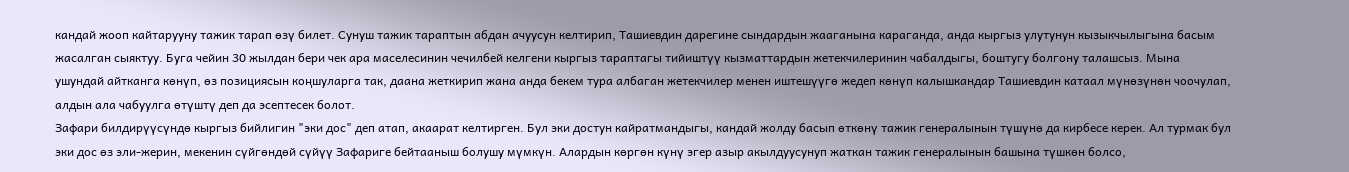кандай жооп кайтарууну тажик тарап өзү билет. Сунуш тажик тараптын абдан ачуусун келтирип, Ташиевдин дарегине сындардын жааганына караганда, анда кыргыз улутунун кызыкчылыгына басым жасалган сыяктуу. Буга чейин 30 жылдан бери чек ара маселесинин чечилбей келгени кыргыз тараптагы тийиштүү кызматтардын жетекчилеринин чабалдыгы, боштугу болгону талашсыз. Мына ушундай айтканга көнүп, өз позициясын коңшуларга так, даана жеткирип жана анда бекем тура албаган жетекчилер менен иштешүүгө жедеп көнүп калышкандар Ташиевдин катаал мүнөзүнөн чоочулап, алдын ала чабуулга өтүштү деп да эсептесек болот.
Зафари билдирүүсүндө кыргыз бийлигин "эки дос" деп атап, акаарат келтирген. Бул эки достун кайратмандыгы, кандай жолду басып өткөнү тажик генералынын түшүнө да кирбесе керек. Ал турмак бул эки дос өз эли-жерин, мекенин сүйгөндөй сүйүү Зафариге бейтааныш болушу мүмкүн. Алардын көргөн күнү эгер азыр акылдуусунуп жаткан тажик генералынын башына түшкөн болсо,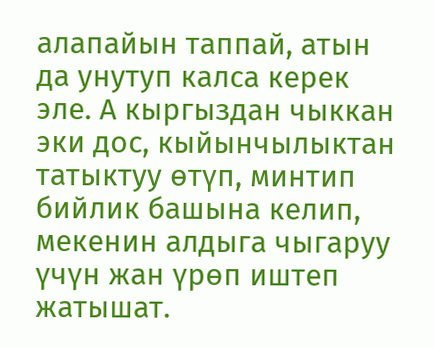алапайын таппай, атын да унутуп калса керек эле. А кыргыздан чыккан эки дос, кыйынчылыктан татыктуу өтүп, минтип бийлик башына келип, мекенин алдыга чыгаруу үчүн жан үрөп иштеп жатышат.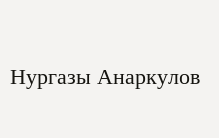Нургазы Анаркулов